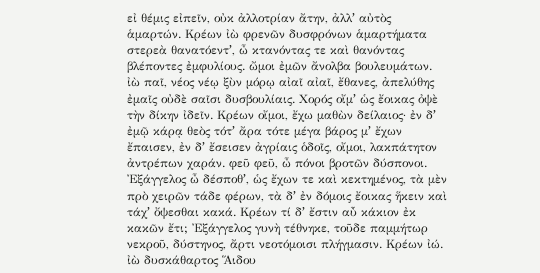εἰ θέμις εἰπεῖν, οὐκ ἀλλοτρίαν ἄτην, ἀλλʼ αὐτὸς ἁμαρτών. Κρέων ἰὼ φρενῶν δυσφρόνων ἁμαρτήματα στερεὰ θανατόεντʼ, ὦ κτανόντας τε καὶ θανόντας βλέποντες ἐμφυλίους. ὤμοι ἐμῶν ἄνολβα βουλευμάτων. ἰὼ παῖ, νέος νέῳ ξὺν μόρῳ αἰαῖ αἰαῖ, ἔθανες, ἀπελύθης ἐμαῖς οὐδὲ σαῖσι δυσβουλίαις. Χορός οἴμʼ ὡς ἔοικας ὀψὲ τὴν δίκην ἰδεῖν. Κρέων οἴμοι, ἔχω μαθὼν δείλαιος· ἐν δʼ ἐμῷ κάρᾳ θεὸς τότʼ ἄρα τότε μέγα βάρος μʼ ἔχων ἔπαισεν, ἐν δʼ ἔσεισεν ἀγρίαις ὁδοῖς, οἴμοι, λακπάτητον ἀντρέπων χαράν. φεῦ φεῦ, ὦ πόνοι βροτῶν δύσπονοι. Ἐξάγγελος ὦ δέσποθʼ, ὡς ἔχων τε καὶ κεκτημένος, τὰ μὲν πρὸ χειρῶν τάδε φέρων, τὰ δʼ ἐν δόμοις ἔοικας ἥκειν καὶ τάχʼ ὄψεσθαι κακά. Κρέων τί δʼ ἔστιν αὖ κάκιον ἐκ κακῶν ἔτι; Ἐξάγγελος γυνὴ τέθνηκε, τοῦδε παμμήτωρ νεκροῦ, δύστηνος, ἄρτι νεοτόμοισι πλήγμασιν. Κρέων ἰώ. ἰὼ δυσκάθαρτος Ἅιδου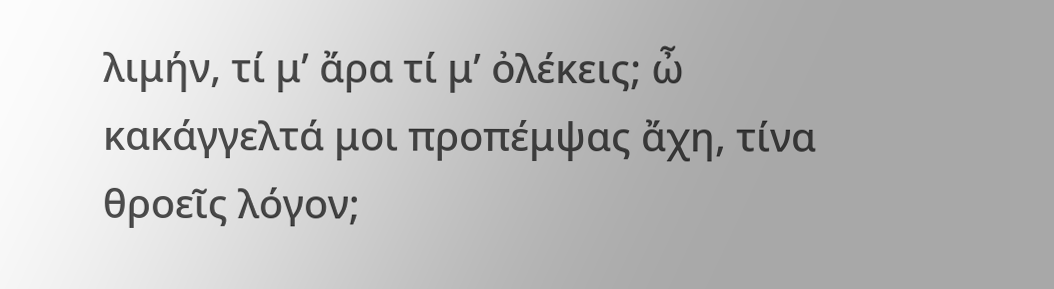λιμήν, τί μʼ ἄρα τί μʼ ὀλέκεις; ὦ κακάγγελτά μοι προπέμψας ἄχη, τίνα θροεῖς λόγον;